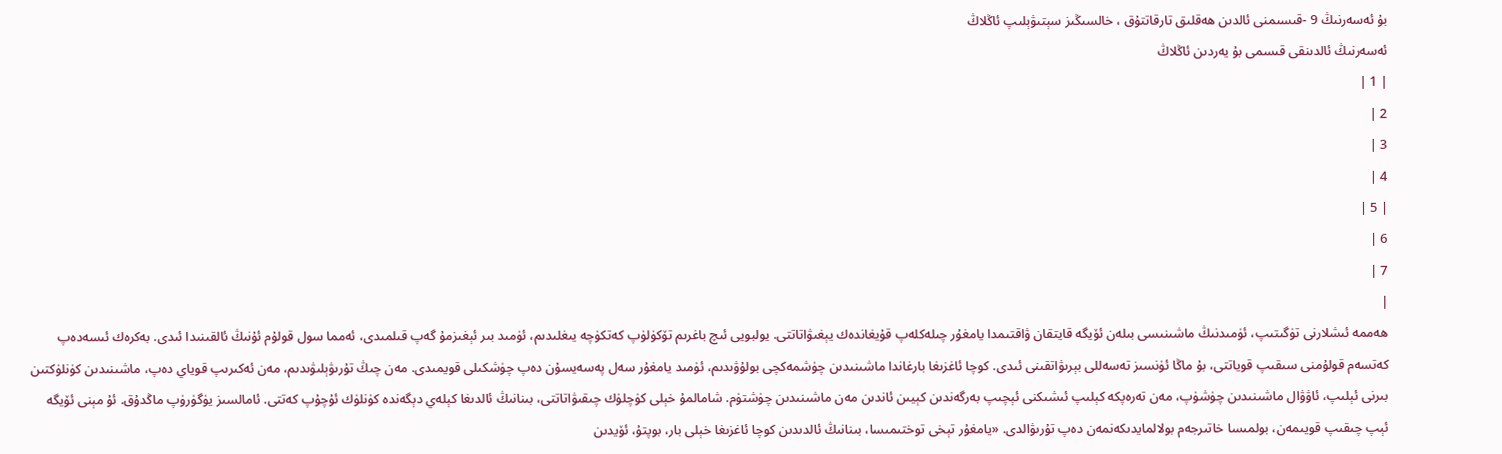بۇ ئەسەرنىڭ 9 -قىسىمنى ئالدىن ھەقلىق تارقاتتۇق ، خالسىڭىز سېتىۋېلىپ ئاڭلاڭ
ئەسەرنىڭ ئالدىنقى قىسمى بۇ يەردىن ئاڭلاڭ
| 1 |
2 |
3 |
4 |
| 5 |
6 |
7 |
|
ھەممە ئىشلارنى تۈگىتىپ، ئۈمىدنىڭ ماشىنىسى بىلەن ئۆيگە قايتقان ۋاقتىمدا يامغۇر چىلەكلەپ قۇيغاندەك يېغىۋاتاتتى. يولبويى ئىچ باغرىم تۆكۈلۈپ كەتكۈچە يىغلىدىم، ئۈمىد بىر ئېغىزمۇ گەپ قىلمىدى، ئەمما سول قولۇم ئۇنىڭ ئالقىنىدا ئىدى. بەكرەك ئىسەدەپ كەتسەم قولۇمنى سىقىپ قوياتتى، بۇ ماڭا ئۈنسىز تەسەللى بېرىۋاتقىنى ئىدى. كوچا ئاغزىغا بارغاندا ماشىنىدىن چۈشمەكچى بولۇۋىدىم، ئۈمىد يامغۇر سەل پەسەيسۇن دەپ چۈشكىلى قويمىدى. مەن چىڭ تۇرىۋېلىۋىدىم، مەن ئەكىرىپ قوياي دەپ، ماشىنىدىن كۈنلۈكتىن بىرنى ئېلىپ، ئاۋۋال ماشىنىدىن چۈشۈپ، مەن تەرەپكە كېلىپ ئىشىكنى ئېچىپ بەرگەندىن كېيىن ئاندىن مەن ماشىنىدىن چۈشتۈم. شامالمۇ خېلى كۈچلۈك چىقىۋاتاتتى، بىنانىڭ ئالدىغا كېلەي دېگەندە كۈنلۈك ئۇچۇپ كەتتى. ئامالسىز يۈگۈرۈپ ماڭدۇق. ئۇ مېنى ئۆيگە ئېپ چىقىپ قويىمەن، بولمىسا خاتىرجەم بولالمايدىكەنمەن دەپ تۇرىۋالدى. «يامغۇر تېخى توختىمىسا، بىنانىڭ ئالدىدىن كوچا ئاغزىغا خېلى بار، بوپتۇ، ئۆيدىن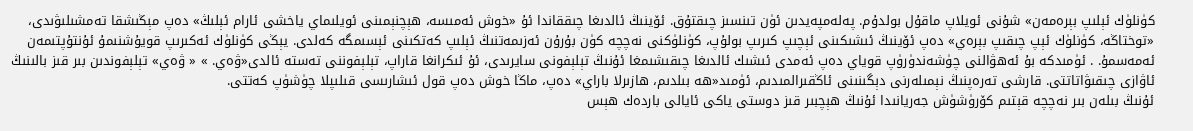كۈنلۈك ئېلىپ بېرەمەن» شۇنى ئويلاپ ماقۇل بولدۇم. پەلەمپەيدىن ئۈن تىنسىز چىقتۇق. ئۆينىڭ ئالدىغا چىققاندا ئۇ «خوش ئەمىسە، ھېچنېمىنى ئويلىماي ياخشى ئارام ئېلىڭ» دەپ مېڭىشقا تەمشىلىۋىدى، «توختاڭە، كۈنلۈك ئېپ چىقىپ بېرەي» دەپ ئۆينىڭ ئىشىكىنى ئېچىپ كىرىپ بولۇپ، كۈنلۈكنى نەچچە كۈن بۇرۇن ئەزىمەتنىڭ ئېلىپ كەتكىنى ئېسىمگە كەلدى. يېڭى كۈنلۈك ئەكىرىپ قويۇشنىمۇ ئۇنتۇپتىمەن ئەمەسمۇ. . ئۈمىدكە بۇ ئەھۋالنى چۈشەندۈرۈپ قوياي دەپ ئەمدى ئىشىك ئالدىغا چىقىشىمغا ئۇنىڭ تېلېفونى سايرىدى، ئۇ ئىكرانغا قاراپ، تېلېفوننى تەستە ئالدى«ۋەي. » « ۋەي» تېلېفوندىن بىر قىز بالىنىڭ ئاۋازى چىقىۋاتاتتى. قارشى تەرەپنىڭ نېمىلەرنى دېگىنىنى ئاڭقىرالمىدىم، ئۈمىد«ھە بىلدىم، ھازىرلا باراي» دەپ، ماڭا خوش دەپ قول ئىشارىسى قىلىپلا چۈشۈپ كەتتى.
ئۇنىڭ بىلەن بىر نەچچە قېتىم كۆرۈشۈش جەريانىدا ئۇنىڭ ھېچبىر قىز دوستى ياكى ئايالى باردەك ھېس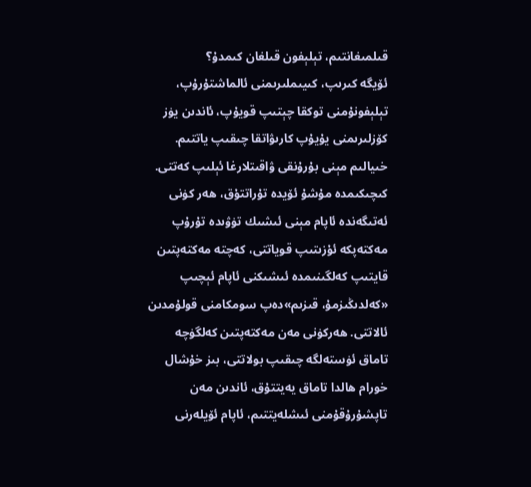قىلمىغانتىم، تېلېفون قىلغان كىمدۇ؟
ئۆيگە كىرىپ، كىيىملىرىمنى ئالماشتۇرۇپ، تېلېفونۇمنى توكقا چېتىپ قويۇپ، ئاندىن يۈز كۆزلىرىمنى يۇيۇپ كارىۋاتقا چىقىپ ياتتىم. خىيالىم مېنى بۇرۇنقى ۋاقىتلارغا ئېلىپ كەتتى.
كىچىكىمدە مۇشۇ ئۆيدە تۇراتتۇق، ھەر كۈنى ئەتىگەندە ئاپام مېنى ئىشىك تۈۋىدە تۇرۇپ مەكتەپكە ئۇزىتىپ قوياتتى، كەچتە مەكتەپتىن قايتىپ كەلگىنىمدە ئىشىكنى ئاپام ئېچىپ «كەلدىڭىزمۇ، قىزىم»دەپ سومكامنى قولۇمدىن ئالاتتى. ھەركۈنى مەن مەكتەپتىن كەلگۈچە تاماق ئۈستەلگە چىقىپ بولاتتى، بىز خۇشال خورام ھالدا تاماق يەيتتۇق، ئاندىن مەن تاپشۇرۇقۇمنى ئىشلەيتتىم، ئاپام ئۆيلەرنى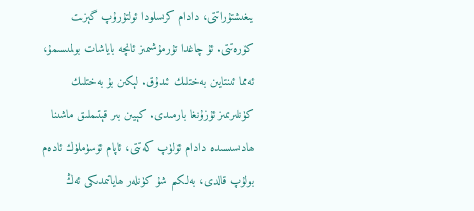يىغىشتۇراتتى، دادام كرىسلودا ئولتۇرۇپ گېزىت كۆرەتتى. ئۇ چاغدا تۇرمۇشىمىز ئانچە باياشات بولمىسىمۇ، ئەمما ئىنتايىن بەختلىك ئىدۇق. لېكىن بۇ بەختلىك كۈنلىرىمىز ئۇزۇنغا بارمىدى. كېيىن بىر قېتىملىق ماشىنا ھادىسىسىدە دادام ئۆلۈپ كەتتى، ئاپام ئۆسۈملۈك ئادەم بولۇپ قالدى، بەلكىم شۇ كۈنلەر ھاياتىمدىكى ئەڭ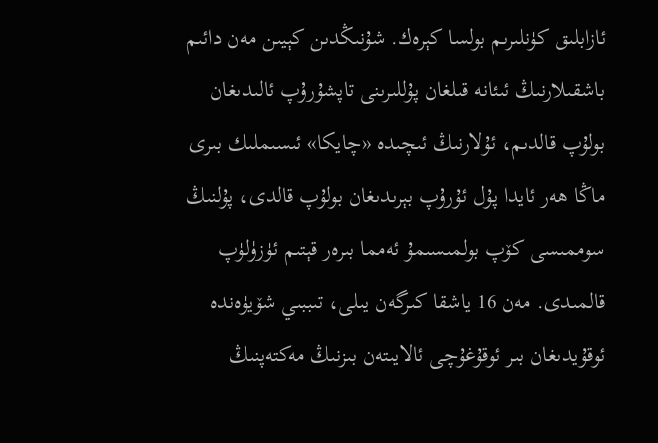ئازابلىق كۈنلىرىم بولسا كېرەك. شۇنىڭدىن كېيىن مەن دائىم باشقىلارنىڭ ئىئانە قىلغان پۇللىرىنى تاپشۇرۇپ ئالىدىغان بولۇپ قالدىم، ئۇلارنىڭ ئىچىدە «چايكا» ئىسىملىك بىرى ماڭا ھەر ئايدا پۇل ئۇرۇپ بېرىدىغان بولۇپ قالدى، پۇلنىڭ سوممىسى كۆپ بولمىسىمۇ ئەمما بىرەر قېتىم ئۈزۈلۈپ قالمىدى. مەن 16 ياشقا كىرگەن يىلى، تىببىي شۆيۈەندە ئوقۇيدىغان بىر ئوقۇغۇچى ئالايىتەن بىزنىڭ مەكتەپنىڭ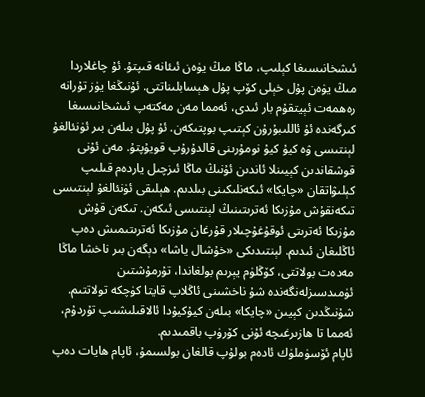ئىشخانىسىغا كېلىپ، ماڭا مىڭ يۈەن ئىئانە قىپتۇ. ئۇ چاغلاردا مىڭ يۈەن پۇل خېلى كۆپ پۇل ھېسابلىناتتى. ئۇنىڭغا يۈز تۇرانە رەھمەت ئېيتقۇم بار ئىدى، ئەمما مەن مەكتەپ ئىشخانىسىغا كىرگەندە ئۇ ئاللىبۇرۇن كېتىپ بوپتىكەن. ئۇ پۇل بىلەن بىر ئۈنئالغۇ لېنتىسى ۋە كيۇ كيۇ نومۇرىنى قالدۇرۇپ قويۇپتۇ. مەن ئۇنى قوشقاندىن كېيىنلا ئاندىن ئۇنىڭ ماڭا ئىزچىل ياردەم قىلىپ كېلىۋاتقان «چايكا» ئىكەنلىكىنى بىلدىم. ھېلىقى ئۈنئالغۇ لېنتىسى تىكەنقۇش مۇزىكا ئەترىتىنىڭ لېنتىسى ئىكەن. تىكەن قۇش مۇزىكا ئەترىتى ئوقۇغۇچىلار قۇرغان مۇزىكا ئەترىتىمىش دەپ ئاڭلىغان ئىدىم. لېنتىدىكى «خۇشال ياشا» دېگەن بىر ناخشا ماڭا مەدەت بولاتتى، كۆڭلۈم يېرىم بولغاندا، تۇرمۇشتىن ئۈمىدسىزلەنگەندە شۇ ناخشىنى ئاڭلاپ قايتا كۈچكە تولاتتىم. شۇنىڭدىن كېيىن «چايكا» بىلەن كيۇكيۇدا ئالاقىلىشىپ تۇردۇم، ئەمما تا ھازىرغىچە ئۇنى كۆرۈپ باقمىدىم.
ئاپام ئۆسۈملۈك ئادەم بولۇپ قالغان بولسىمۇ، ئاپام ھايات دەپ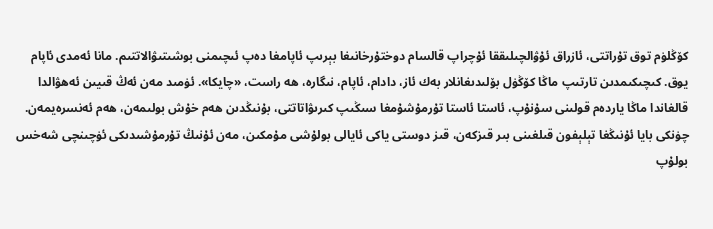كۆڭلۈم توق تۇراتتى، ئازراق ئۇۋالچىلىققا ئۇچراپ قالسام دوختۇرخانىغا بېرىپ ئاپامغا دەپ ئىچىمنى بوشىتىۋالاتتىم. مانا ئەمدى ئاپام يوق. كىچىكىمدىن تارتىپ ماڭا كۆڭۈل بۆلىدىغانلار بەك ئاز، دادام، ئاپام، نىگارە، ھە راست، «چايكا». ئۈمىد مەن ئەڭ قىيىن ئەھۋالدا قالغاندا ماڭا ياردەم قولىنى سۇنۇپ، ئاستا ئاستا تۇرمۇشۇمغا سىڭىپ كىرىۋاتاتتى، بۇنىڭدىن ھەم خۇش بولىمەن، ھەم ئەنسرەيمەن. چۈنكى بايا ئۇنىڭغا تېلېفون قىلغىنى بىر قىزكەن، قىز دوستى ياكى ئايالى بولۇشى مۇمكىن، مەن ئۇنىڭ تۇرمۇشىدىكى ئۈچىنچى شەخس بولۇپ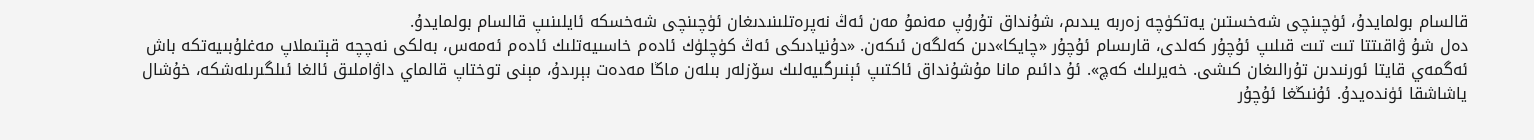قالسام بولمايدۇ، ئۈچىنچى شەخستىن يەتكۈچە زەربە يىدىم، شۇنداق تۇرۇپ مەنمۇ مەن ئەڭ نەپرەتلىنىدىغان ئۈچىنچى شەخسكە ئايلىنىپ قالسام بولمايدۇ.
دەل شۇ ۋاقىتتا تىت تىت قىلىپ ئۇچۇر كەلدى، قارىسام ئۇچۇر «چايكا»دىن كەلگەن ئىكەن. «دۇنيادىكى ئەڭ كۈچلۈك ئادەم خاسىيەتلىك ئادەم ئەمەس، بەلكى نەچچە قېتىملاپ مەغلۇبىيەتكە باش ئەگمەي قايتا ئورنىدىن تۇرالىغان كىشى. خەيرلىك كەچ». ئۇ دائىم مانا مۇشۇنداق ئاكتىپ ئېنىرگىيەلىك سۆزلەر بىلەن ماڭا مەدەت بېرىدۇ، مېنى توختاپ قالماي داۋاملىق ئالغا ئىلگىرىلەشكە، خۇشال ياشاشقا ئۈندەيدۇ. ئۇنىڭغا ئۇچۇر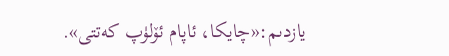يازدىم:«چايكا، ئاپام ئۆلۈپ كەتتى».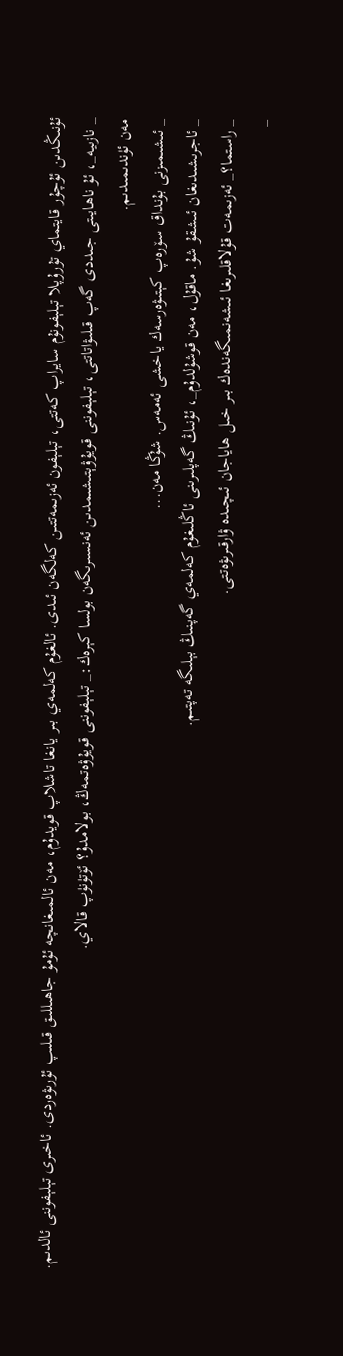ئۇنىڭدىن ئۇچۇر قايتماي تۇرۇپلا تېلېفونۇم سايراپ كەتتى، تېلېفون ئەزىمەتتىن كەلگەن ئىدى. ئالغۇم كەلمەي بىر يانغا تاشلاپ قويدۇم، مەن ئالمىغانچە ئۇمۇ جاھىللىق قىلىپ ئۇرىۋەردى. ئاخىرى تېلېفوننى ئالدىم.
_ نازىيە_، ئۇ ناھايىتى جىددى گەپ قىلىۋاتاتتى، تېلېفوننى قويۇۋېتىشىمدىن ئەنسىرىگەن بولسا كېرەك:_ تېلېفوننى قويۇۋەتمەڭ، بولامدۇ؟ ئۆتۈنۈپ قالاي.
مەن ئۈندىمىدىم.
_ ئىشىمىزنى بۇنداق سۆرەپ كېتىۋەرسەك ياخشى ئەمەس. شۇڭا مەن...
_ ئاجرىشىدىغان ئىشقۇ شۇ. ماقۇل، مەن قوشۇلدۇم_، ئۇنىڭ گەپلىرىنى ئاڭلىغۇم كەلمەي گەپنىڭ بېلىگە تەپتىم.
_ راستما؟_ ئەزىمەت قۇلاقلىرىغا ئىشەنمىگەندەك بىر خىل ھاياجان ئىچىدە ۋارقىرىۋەتتى.
_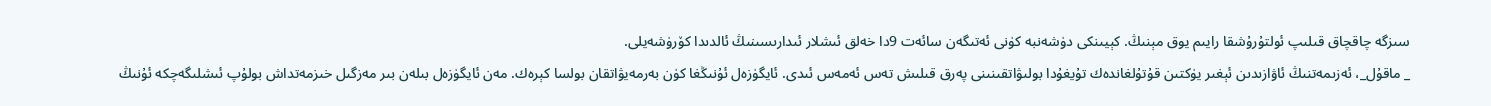سىزگە چاقچاق قىلىپ ئولتۇرۇشقا رايىم يوق مېنىڭ. كېيىنكى دۈشەنبە كۈنى ئەتىگەن سائەت 9دا خەلق ئىشلار ئىدارىسىنىڭ ئالدىدا كۆرۈشەيلى.
_ ماقۇل_، ئەزىمەتنىڭ ئاۋازىدىن ئېغىر يۈكتىن قۇتۇلغاندەك تۇيغۇدا بولىۋاتقىنىنى پەرق قىلىش تەس ئەمەس ئىدى. ئايگۈزەل ئۇنىڭغا كۈن بەرمەيۋاتقان بولسا كېرەك. مەن ئايگۈزەل بىلەن بىر مەزگىل خىزمەتداش بولۇپ ئىشلىگەچكە ئۇنىڭ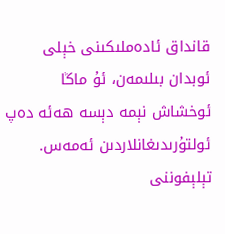قانداق ئادەملىكىنى خېلى ئوبدان بىلىمەن، ئۇ ماڭا ئوخشاش نېمە دېسە ھەئە دەپ ئولتۇرىدىغانلاردىن ئەمەس. تېلېفوننى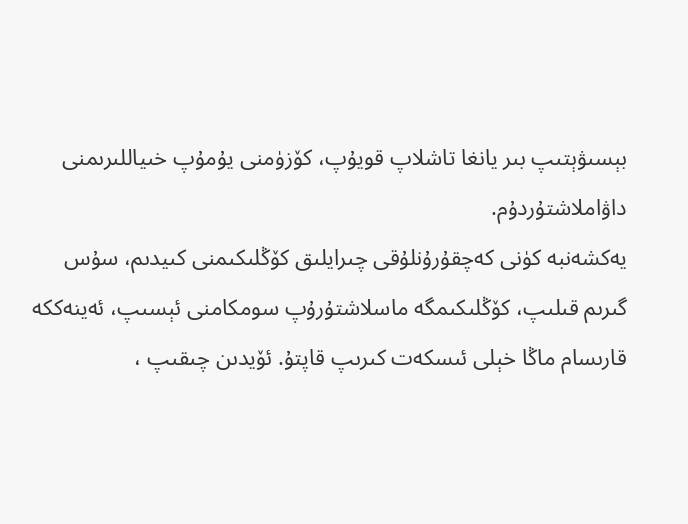بېسىۋېتىپ بىر يانغا تاشلاپ قويۇپ، كۆزۈمنى يۇمۇپ خىياللىرىمنى داۋاملاشتۇردۇم.
يەكشەنبە كۈنى كەچقۇرۇنلۇقى چىرايلىق كۆڭلىكىمنى كىيدىم، سۇس گىرىم قىلىپ، كۆڭلىكىمگە ماسلاشتۇرۇپ سومكامنى ئېسىپ، ئەينەككە قارىسام ماڭا خېلى ئىسكەت كىرىپ قاپتۇ. ئۆيدىن چىقىپ ،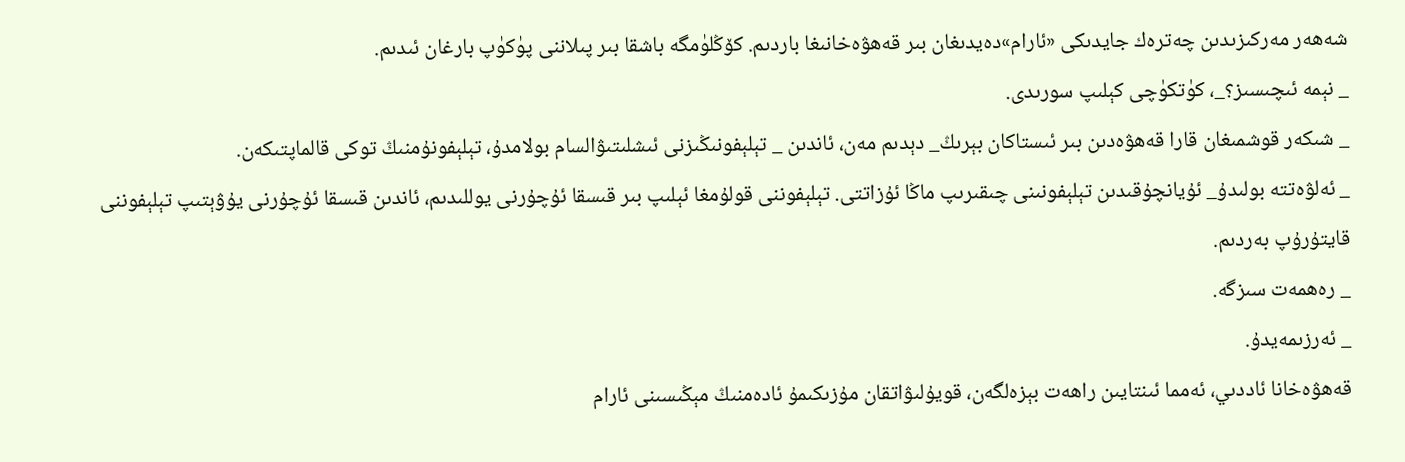شەھەر مەركىزىدىن چەترەك جايدىكى «ئارام»دەيدىغان بىر قەھۋەخانىغا باردىم. كۆڭلۈمگە باشقا بىر پىلاننى پۈكۈپ بارغان ئىدىم.
_ نېمە ئىچىسىز؟_، كۈتكۈچى كېلىپ سورىدى.
_ شىكەر قوشمىغان قارا قەھۋەدىن بىر ئىستاكان بېرىڭ_ دېدىم مەن، ئاندىن _ تېلېفونىڭىزنى ئىشلىتىۋالسام بولامدۇ، تېلېفونۇمنىڭ توكى قالماپتىكەن.
_ ئەلۋەتتە بولىدۇ_ ئۇيانچۇقىدىن تېلېفونىنى چىقىرىپ ماڭا ئۇزاتتى. تېلېفوننى قولۇمغا ئېلىپ بىر قىسقا ئۇچۇرنى يوللىدىم، ئاندىن قىسقا ئۇچۇرنى يۇۋېتىپ تېلېفوننى قايتۇرۇپ بەردىم.
_ رەھمەت سىزگە.
_ ئەرزىمەيدۇ.
قەھۋەخانا ئاددىي، ئەمما ئىنتايىن راھەت بېزەلگەن، قويۇلىۋاتقان مۇزىكىمۇ ئادەمنىڭ مېڭىسىنى ئارام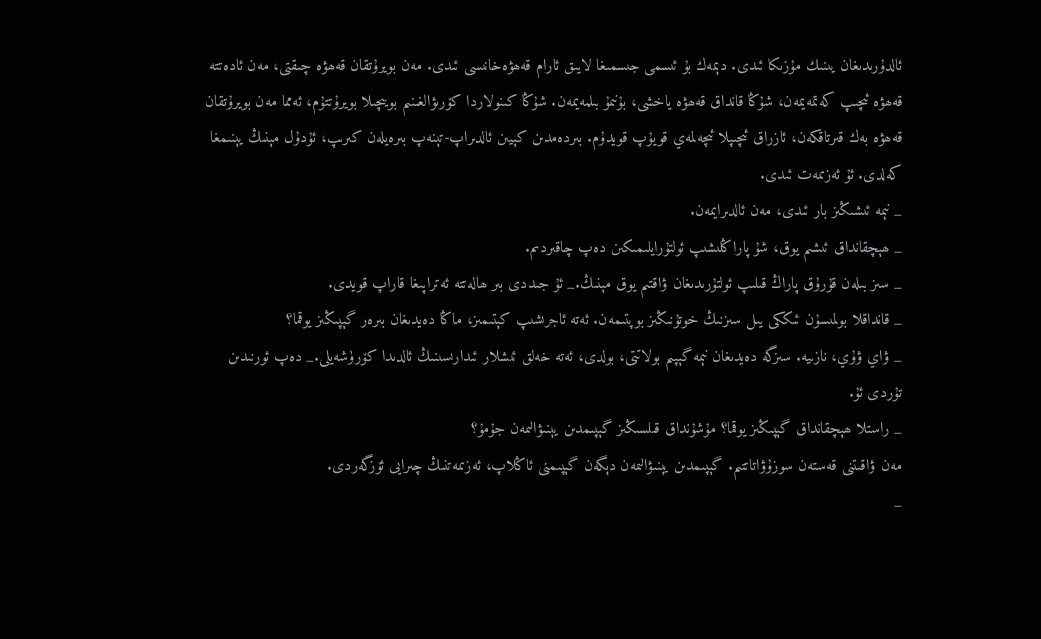ئالدۇرىدىغان يىنىك مۇزىكا ئىدى. دېمەك بۇ ئىسمى جىسمىغا لايىق ئارام قەھۋەخانىسى ئىدى. مەن بويرۇتقان قەھۋە چىقتى، مەن ئادەتتە قەھۋە ئىچىپ كەتمەيمەن، شۇڭا قانداق قەھۋە ياخشى، بۇنىمۇ بىلمەيمەن. شۇڭا كىنولاردا كۆرىۋالغىنىم بويىچىلا بويرۇتتۇم، ئەمما مەن بويرۇتقان قەھۋە بەك قىرتاقكەن، ئازراق ئىچىپلا ئىچەلمەي قويۇپ قويدۇم. بىردەمدىن كېيىن ئالدىراپ-تېنەپ بىرەيلەن كىرىپ، ئۇدۇل مېنىڭ يېنىمغا كەلدى. ئۇ ئەزىمەت ئىدى.
_ نېمە ئىشىڭىز بار ئىدى، مەن ئالدىرايمەن.
_ ھېچقانداق ئىشىم يوق، شۇ پاراڭلىشىپ ئولتۇرايلىمىكىن دەپ چاقىردىم.
_ سىز بىلەن قۇرۇق پاراڭ قىلىپ ئولتۇرىدىغان ۋاقتىم يوق مېنىڭ._ ئۇ جىددى بىر ھالەتتە ئەتراپىغا قاراپ قويدى.
_ قانداقلا بولمىسۇن ئىككى يىل سىزنىڭ خوتۇنىڭىز بوپتىمەن. ئەتە ئاجرىشىپ كېتىمىز، ماڭا دەيدىغان بىرەر گېپىڭىز يوقما؟
_ ۋاي ۋۇي، نازىيە. سىزگە دەيدىغان نېمە گېپىم بولاتتى، بولدى، ئەتە خەلق ئىشلار ئىدارىسىنىڭ ئالدىدا كۆرۈشەيلى._ دەپ ئورنىدىن تۇردى ئۇ.
_ راستلا ھېچقانداق گېپىڭىز يوقما؟ مۇشۇنداق قىلسىڭىز گېپىمدىن يېنىۋالىمەن جۇمۇ؟
مەن ۋاقىتنى قەستەن سوزۇۋاتاتتىم. گېپىمدىن يېنىۋالىمەن دېگەن گېپىمنى ئاڭلاپ، ئەزىمەتنىڭ چىرايى ئۆزگەردى.
_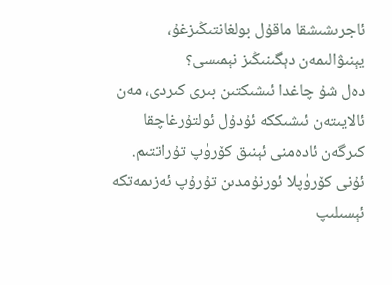ئاجرىشىشقا ماقۇل بولغانتىڭىزغۇ، يېنىۋالىمەن دېگىنىڭىز نېمىسى؟
دەل شۇ چاغدا ئىشىكتىن بىرى كىردى، مەن ئالايىتەن ئىشىككە ئۇدۇل ئولتۇرغاچقا كىرگەن ئادەمنى ئېنىق كۆرۈپ تۇراتتىم. ئۇنى كۆرۈپلا ئورنۇمدىن تۇرۇپ ئەزىمەتكە ئېسىلىپ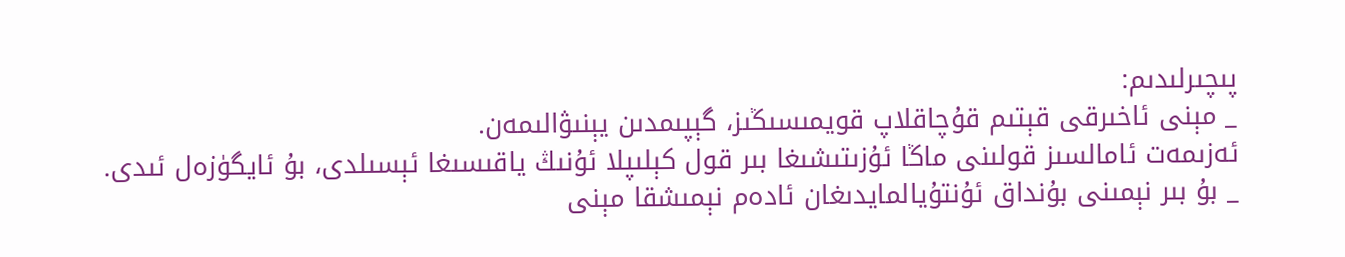پىچىرلىدىم:
_ مېنى ئاخىرقى قېتىم قۇچاقلاپ قويمىسىڭىز، گېپىمدىن يېنىۋالىمەن.
ئەزىمەت ئامالسىز قولىنى ماڭا ئۇزىتىشىغا بىر قول كېلىپلا ئۇنىڭ ياقىسىغا ئېسىلدى، بۇ ئايگۈزەل ئىدى.
_ بۇ بىر نېمىنى بۇنداق ئۇنتۇيالمايدىغان ئادەم نېمىشقا مېنى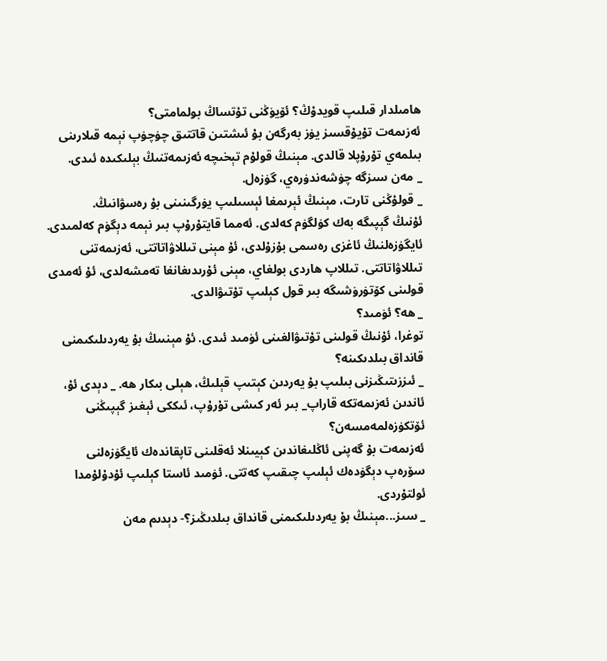ھامىلدار قىلىپ قويدۇڭ؟ ئۆيۈڭنى تۇتساڭ بولمامتى؟
ئەزىمەت تۇيۇقسىز يۈز بەرگەن بۇ ئىشتىن قاتتىق چۈچۈپ نېمە قىلارىنى بىلمەي تۇرۇپلا قالدى. مېنىڭ قولۇم تېخىچە ئەزىمەتنىڭ بېلىكىدە ئىدى.
_ مەن سىزگە چۈشەندۈرەي، گۈزەل.
_ قولۇڭنى تارت، مېنىڭ ئېرىمغا ئېسىلىپ يۈرگىنىنى بۇ رەسۋانىڭ.
ئۇنىڭ گېپىگە بەك كۈلگۈم كەلدى. ئەمما قايتۇرۇپ بىر نېمە دېگۈم كەلمىدى. ئايگۈزەلنىڭ ئاغزى رەسمى بۇزۇلدى، ئۇ مېنى تىللاۋاتاتتى، ئەزىمەتنى تىللاۋاتاتتى. تىللاپ ھاردى بولغاي، مېنى ئۇرىدىغانغا تەمشەلدى، ئۇ ئەمدى قولىنى كۆتۈرۈشىگە بىر قول كېلىپ تۇتىۋالدى.
_ ھە؟ ئۈمىد؟
توغرا، ئۇنىڭ قولىنى تۇتىۋالغىنى ئۈمىد ئىدى. ئۇ مېنىىڭ بۇ يەردىلىكىمنى قانداق بىلدىكىنە؟
_ ئىززىتىڭىزنى بىلىپ بۇ يەردىن كېتىپ قېلىڭ، ھېلى بىكار ھە. _ دېدى ئۇ، ئاندىن ئەزىمەتكە قاراپ_ بىر ئەر كىشى تۇرۇپ، ئىككى ئېغىز گېپىڭنى ئۆتكۈزەلمەمسەن؟
ئەزىمەت بۇ گەپنى ئاڭلىغاندىن كېيىنلا ئەقلىنى تاپقاندەك ئايگۈزەلنى سۆرەپ دېگۈدەك ئېلىپ چىقىپ كەتتى. ئۈمىد ئاستا كېلىپ ئۇدۇلۇمدا ئولتۇردى.
_ سىز...مېنىڭ بۇ يەردىلىكىمنى قانداق بىلدىڭىز؟- دېدىم مەن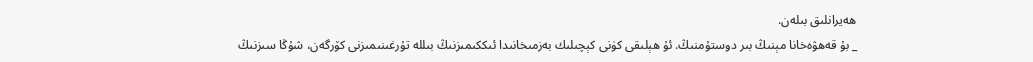ھەيرانلىق بىلەن.
_ بۇ قەھۋەخانا مېنىڭ بىر دوستۇمنىڭ. ئۇ ھېلىقى كۈنى كېچىلىك بەزمىخانىدا ئىككىمىزنىڭ بىللە تۇرغىنىمىزنى كۆرگەن، شۇڭا سىزنىڭ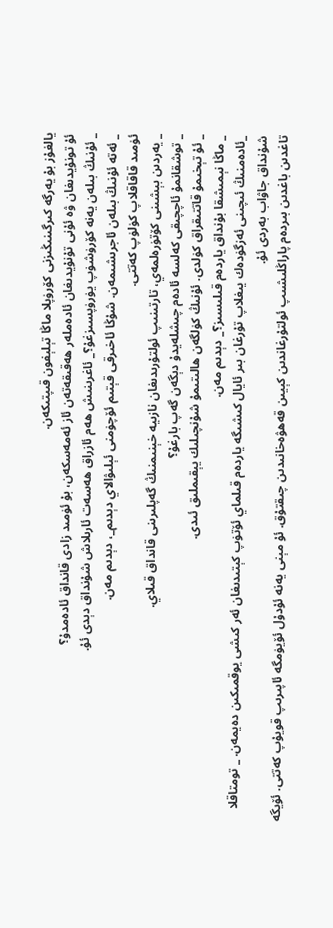يالغۇز بۇ يەرگە كىرگىنىڭىزنى كۆرۈپلا ماڭا تېلېفون قىپتىكەن.
ئۇ تونۇيدىغان ۋە ئۇنى تۇنۇيدىغان ئادەملەر ھەقىقەتەن ئاز ئەمەسكەن، بۇ ئۈمىد زادى قانداق ئادەمدۇ؟
_ ئۇنىڭ بىلەن يەنە كۆرۈشۈپ يۈرۈپسىزغۇ؟_ ئاغرىنىش ھەم ئازراق ھەسەت ئارىلاش شۇنداق دېدى ئۇ.
_ ئەتە ئۇنىڭ بىلەن ئاجرىشىمەن. شۇڭا ئاخىرقى قېتىم ئۆچۈمنى ئېلىۋالاي دېدىم_، دېدىم مەن.
ئۈمىد قاقاقلاپ كۈلۈپ كەتتى.
_ يەردىن بېشىنى كۆتۈرەلمەي، تارتىنىپ ئولتۇرىدىغان نازىيە خېنىمنىڭ گەپلىرىنى قانداق قىلاي.
_ توشقانمۇ ئاچچىقى كەلسە ئادەم چىشلەيدۇ دېگەن گەپ بارغۇ؟
_ ئۇ تېخىمۇ قاتتىقراق كۈلدى. ئۇنىڭ كۈلگەن ھالىتىمۇ شۇنچىلىك يېقىملىق ئىدى.
_ ماڭا نېمىشقا بۇنداق ياردەم قىلىسىز؟_ دېدىم مەن.
_ئادەمنىڭ ئىچىنى ئەزگۈدەك يىغلاپ تۇرغان بىر ئايال كىشىگە ياردەم قىلماي ئۆتۈپ كېتىدىغان ئەر كىشى يوقمىكىن دەيمەن. _ تومتاقلا شۇنداق جاۋاب بەردى ئۇ.
تاغدىن باغدىن بىردەم پاراڭلىشىپ ئولتۇرغاندىن كېيىن قەھۋەخانىدىن چىقتۇق. ئۇ مېنى يەنە ئۇدۇل ئۆيۈمگە ئاپىرىپ قويۇپ كەتتى. ئۆيگە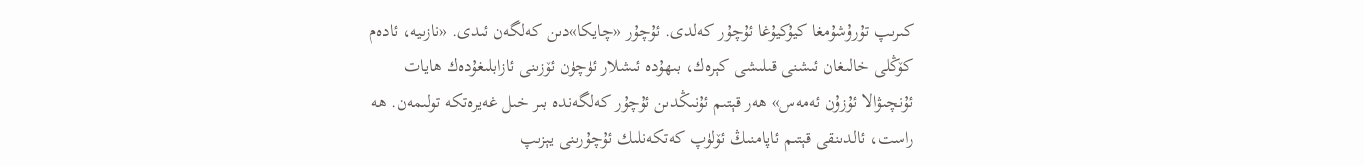كىرىپ تۇرۇشۇمغا كيۇكيۇغا ئۇچۇر كەلدى. ئۇچۇر «چايكا»دىن كەلگەن ئىدى. «نازىيە، ئادەم كۆڭلى خالىغان ئىشنى قىلىشى كېرەك، بىھۇدە ئىشلار ئۈچۈن ئۆزىنى ئازابلىغۇدەك ھايات ئۇنچىۋالا ئۇزۇن ئەمەس» ھەر قېتىم ئۇنىڭدىن ئۇچۇر كەلگەندە بىر خىل غەيرەتكە تولىمەن. ھە راست، ئالدىنقى قېتىم ئاپامنىڭ ئۆلۈپ كەتكەنلىك ئۇچۇرىنى يېزىپ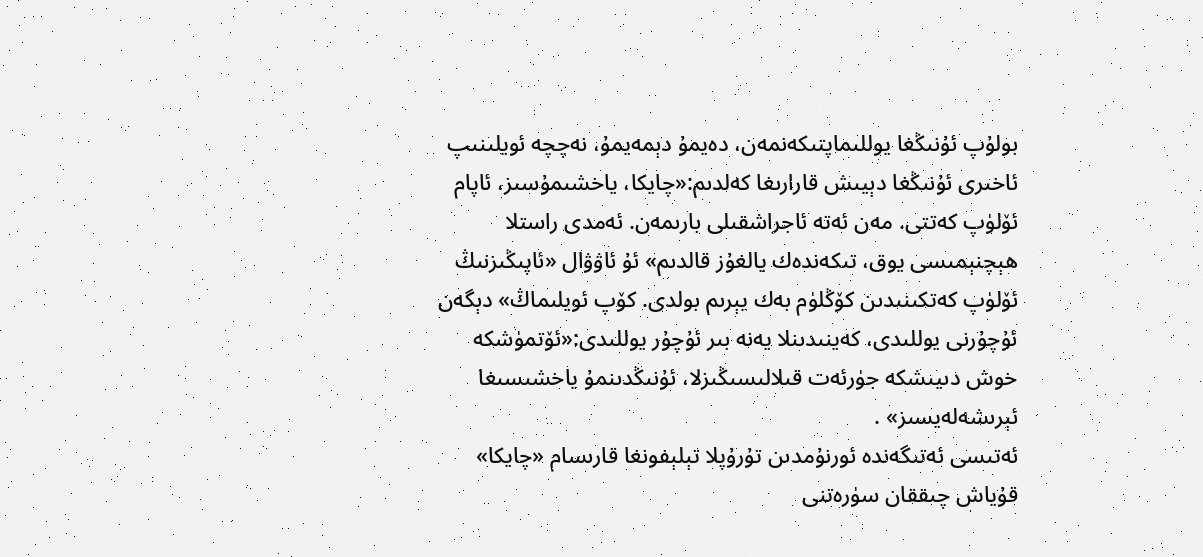بولۇپ ئۇنىڭغا يوللىماپتىكەنمەن، دەيمۇ دېمەيمۇ، نەچچە ئويلىنىپ ئاخىرى ئۇنىڭغا دېيىش قارارىغا كەلدىم:«چايكا، ياخشىمۇسىز، ئاپام ئۆلۈپ كەتتى. مەن ئەتە ئاجراشقىلى بارىمەن. ئەمدى راستلا ھېچنېمىسى يوق، تىكەندەك يالغۇز قالدىم» ئۇ ئاۋۋال «ئاپىڭىزنىڭ ئۆلۈپ كەتكىنىدىن كۆڭلۈم بەك يېرىم بولدى. كۆپ ئويلىماڭ» دېگەن ئۇچۇرنى يوللىدى، كەينىدىنلا يەنە بىر ئۇچۇر يوللىدى:«ئۆتمۈشكە خوش دىيىشكە جۈرئەت قىلالىسىڭىزلا، ئۇنىڭدىنمۇ ياخشىسىغا ئېرىشەلەيسىز» .
ئەتىسى ئەتىگەندە ئورنۇمدىن تۇرۇپلا تېلېفونغا قارىسام «چايكا» قۇياش چىققان سۈرەتنى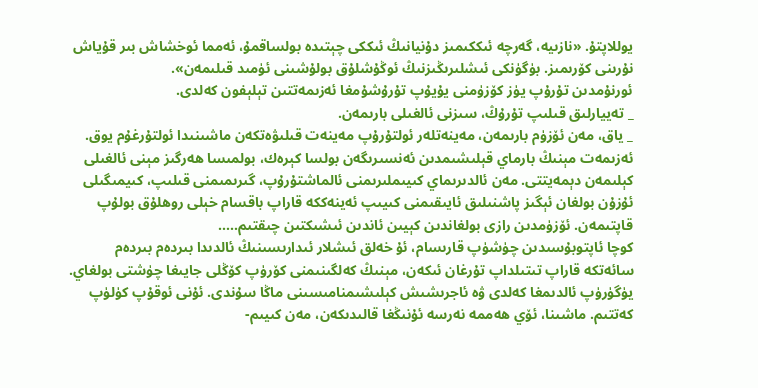يوللاپتۇ. «نازىيە، گەرچە ئىككىمىز دۇنيانىڭ ئىككى چېتىدە بولساقمۇ، ئەمما ئوخشاش بىر قۇياش نۇرىنى كۆرىمىز. بۈگۈنكى ئىشلىرىڭىزنىڭ ئوڭۇشلۇق بولۇشىنى ئۈمىد قىلىمەن».
ئورنۇمدىن تۇرۇپ يۈز كۆزۈمنى يۇيۇپ تۇرۇشۇمغا ئەزىمەتتىن تېلېفون كەلدى.
_ تەييارلىق قىلىپ تۇرۇڭ، سىزنى ئالغىلى بارىمەن.
_ ياق، مەن ئۆزۈم بارىمەن، مەينەتلەر ئولتۇرۇپ مەينەت قىلىۋەتكەن ماشىنىدا ئولتۇرغۇم يوق.
ئەزىمەت مېنىڭ بارماي قېلىشىمدىن ئەنسىرىگەن بولسا كېرەك، بولمىسا ھەرگىز مېنى ئالغىلى كېلىمەن دېمەيتتى. مەن ئالدىرىماي كىيىملىرىمنى ئالماشتۇرۇپ، گىرىمىمنى قىلىپ، كىيمىگىلى ئۇزۇن بولغان ئېگىز پاشنىلىق ئايىقىمنى كىيىپ ئەينەككە قاراپ باقسام خېلى روھلۇق بولۇپ قاپتىمەن. ئۆزۈمدىن رازى بولغاندىن كېيىن ئاندىن ئىشىكتىن چىقتىم.....
كوچا ئاپتوبۇسىدىن چۈشۈپ قارىسام، ئۇ خەلق ئىشلار ئىدارىسىنىڭ ئالدىدا بىردەم بىردەم سائەتكە قاراپ تىتىلداپ تۇرغان ئىكەن، مېنىڭ كەلگىنىمنى كۆرۈپ كۆڭلى جايىغا چۈشتى بولغاي. يۈگۈرۈپ ئالدىمغا كەلدى ۋە ئاجرىشىش كېلىشىمنامىسىنى ماڭا سۇندى. ئۇنى ئوقۇپ كۈلۈپ كەتتىم. ماشىنا، ئۆي ھەممە نەرسە ئۇنىڭغا قالىدىكەن، مەن كىيىم-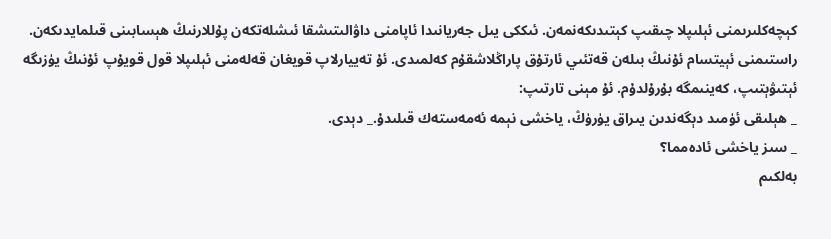كېچەكلىرىمنى ئېلىپلا چىقىپ كېتىدىكەنمەن. ئىككى يىل جەريانىدا ئاپامنى داۋالىتىشقا ئىشلەتكەن پۇللارنىڭ ھېسابىنى قىلمايدىكەن. راستىمنى ئېيتسام ئۇنىڭ بىلەن قەتئىي ئارتۇق پاراڭلاشقۇم كەلمىدى. ئۇ تەييارلاپ قويغان قەلەمنى ئېلىپلا قول قويۇپ ئۇنىڭ يۈزىگە ئېتىۋېتىپ، كەينىمگە بۇرۇلدۇم. ئۇ مېنى تارتىپ:
_ ھېلىقى ئۈمىد دېگەندىن يىراق يۈرۈڭ، ياخشى نېمە ئەمەستەك قىلىدۇ._ دېدى.
_ سىز ياخشى ئادەمما؟
بەلكىم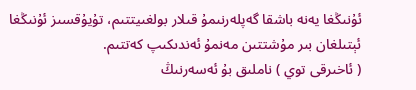ئۇنىڭغا يەنە باشقا گەپلەرنىمۇ قىلار بولغىيتتىم، تۇيۇقسىز ئۇنىڭغا ئېتىلغان بىر مۇشتتىن مەنمۇ ئەندىكىپ كەتتىم.
( ئاخىرقى توي ) ناملىق بۇ ئەسەرنىڭ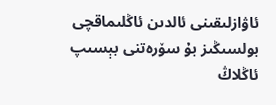ئاۋازلىقىنى ئالدىن ئاڭلىماقچى بولسىڭىز بۇ سۆرەتنى بېسىپ ئاڭلاڭ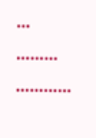…
………
…………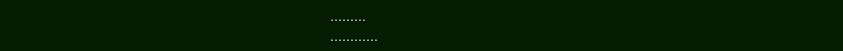………
…………